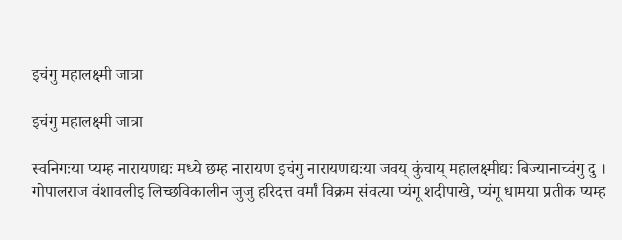इचंगु महालक्ष्मी जात्रा

इचंगु महालक्ष्मी जात्रा

स्वनिगःया प्यम्ह नारायणद्यः मध्ये छम्ह नारायण इचंगु नारायणद्यःया जवय् कुंचाय् महालक्ष्मीद्यः बिज्यानाच्वंगु दु । गोपालराज वंशावलीइ लिच्छविकालीन जुजु हरिदत्त वर्मां विक्रम संवत्या प्यंगू शदीपाखे, प्यंगू धामया प्रतीक प्यम्ह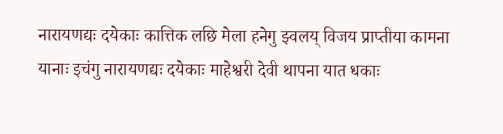नारायणद्यः दयेकाः कात्तिक लछि मेला हनेगु झ्वलय् विजय प्राप्तीया कामना यानाः इचंगु नारायणद्यः दयेकाः माहेश्वरी देवी थापना यात धकाः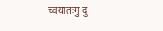च्वयातःगु दु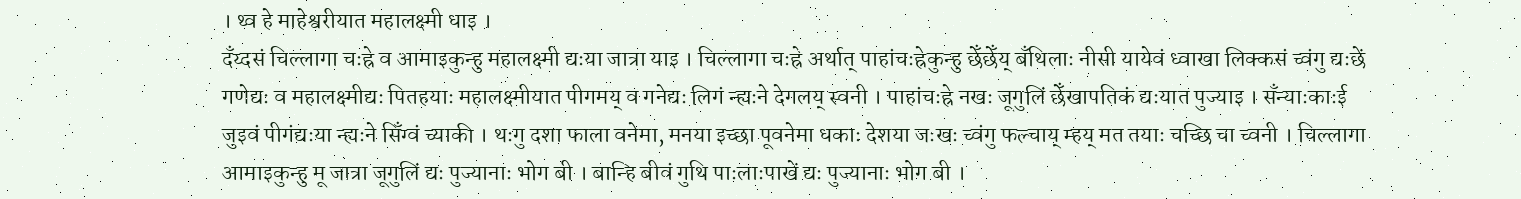। थ्व हे माहेश्वरीयात महालक्ष्मी धाइ ।
दँय्दसं चिल्लागा चःह्रे व आमाइकुन्हु महालक्ष्मी द्यःया जात्रा याइ । चिल्लागा चःह्रे अर्थात् पाहांचःह्रेकुन्हु छेँछेँय् बँथिलाः नीसी यायेवं ध्वाखा लिक्कसं च्वंगु द्यःछें गणेद्यः व महालक्ष्मीद्यः पितहयाः महालक्ष्मीयात पीगमय् व गनेद्यः लिगं न्ह्यःने देगलय् स्वनी । पाहांचःह्रे नखः जूगुलिं छेँखापतिकं द्यःयात पुज्याइ । सँन्याःकाःई जुइवं पीगंद्यःया न्ह्यःने सिँग्वं च्याकी । थःगु दशा फाला वनेमा, मनया इच्छा पूवनेमा धकाः देशया जःखः च्वंगु फल्चाय् म्हय् मत तयाः चच्छि चा च्वनी । चिल्लागा आमाइकुन्हु मू जात्रा जूगुलिं द्यः पुज्यानाः भोग बी । बान्हि बीवं गुथि पाःलाःपाखें द्यः पुज्यानाः भोग बी ।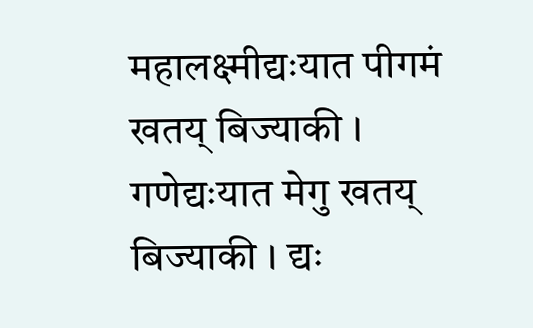महालक्ष्मीद्यःयात पीगमं खतय् बिज्याकी । गणेद्यःयात मेगु खतय् बिज्याकी । द्यः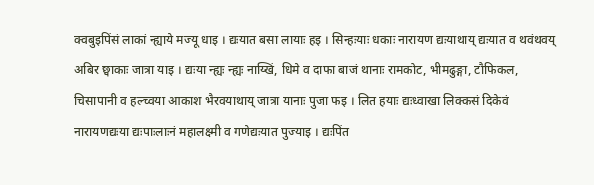क्वबुइपिंसं लाकां न्ह्याये मज्यू धाइ । द्यःयात बसा लायाः हइ । सिन्हःयाः धकाः नारायण द्यःयाथाय् द्यःयात व थवंथवय् अबिर छ्वाकाः जात्रा याइ । द्यःया न्ह्यः न्ह्यः नाय्खिं, धिमे व दाफा बाजं थानाः रामकोट, भीमढुङ्गा, टौफिकल, चिसापानी व हल्च्वया आकाश भैरवयाथाय् जात्रा यानाः पुजा फइ । लित हयाः द्यःध्वाखा लिक्कसं दिकेवं नारायणद्यःया द्यःपाःलाःनं महालक्ष्मी व गणेद्यःयात पुज्याइ । द्यःपिंत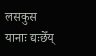लसकुस यानाः द्यःछेँय्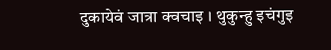दुकायेवं जात्रा क्वचाइ । थुकुन्हु इचंगुइ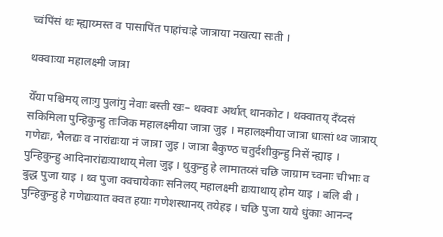च्वंपिंसं थः म्ह्याय्मस्त व पासापिंत पाहांचःह्रे जात्राया नखत्या सःती ।

थक्वाःया महालक्ष्मी जात्रा

येँया पश्चिमय् लाःगु पुलांगु नेवाः बस्ती खः– थक्वाः अर्थात् थानकोट । थक्वातय् दँय्दसं सकिमिला पुन्हिकुन्हु तःजिक महालक्ष्मीया जात्रा जुइ । महालक्ष्मीया जात्रा धाःसां थ्व जात्राय् गणेद्यः, भैलद्यः व नारांद्यःया नं जात्रा जुइ । जात्रा बैकुण्ठ चतुर्दशीकुन्हु निसें न्ह्याइ । पुन्हिकुन्हु आदिनारांद्यःयाथाय् मेला जुइ । थुकुन्हु हे लामातय्सं चछि जाग्राम च्वनाः चीभाः व बुद्ध पुजा याइ । थ्व पुजा क्वचायेकाः सनिलय् महालक्ष्मी द्यःयाथाय् होम याइ । बलि बी । पुन्हिकुन्हु हे गणेद्यःयात क्वत हयाः गणेशस्थानय् तयेहइ । चछि पुजा याये धुंकाः आनन्द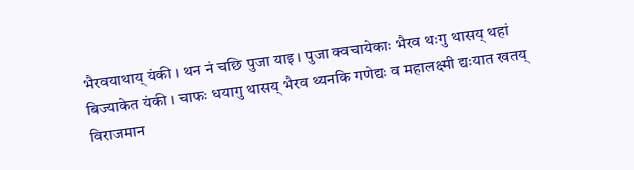भैरवयाथाय् यंकी । थन नं चछि पुजा याइ । पुजा क्वचायेकाः भैरव थःगु थासय् थहां बिज्याकेत यंकी । चाफः धयागु थासय् भैरव थ्यनकि गणेद्यः व महालक्ष्मी द्यःयात खतय् विराजमान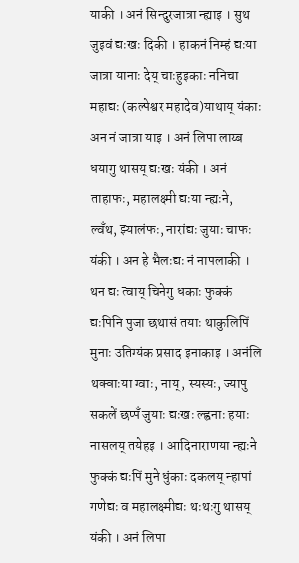याकी । अनं सिन्दुरजात्रा न्ह्याइ । सुथ जुइवं द्यःखः दिकी । हाकनं निम्हं द्यःया जात्रा यानाः देय् चाःहुइकाः ननिचा महाद्यः (कल्पेश्वर महादेव)याथाय् यंकाः अन नं जात्रा याइ । अनं लिपा लाय्ब धयागु थासय् द्यःखः यंकी । अनं ताहाफः, महालक्ष्मी द्यःया न्ह्यःने, ल्वँथ, झ्यालंफः, नारांद्यः जुयाः चाफः यंकी । अन हे भैलःद्यः नं नापलाकी । थन द्यः त्वाय् चिनेगु धकाः फुक्कं द्यःपिनि पुजा छथासं तयाः थाकुलिपिं मुनाः उतिग्यंक प्रसाद इनाकाइ । अनंलि थक्वाःया ग्वाः, नाय्, स्यस्यः, ज्यापु सकलें छप्पँ जुयाः द्यःखः ल्ह्वनाः हयाः नासलय् तयेहइ । आदिनाराणया न्ह्यःने फुक्कं द्यःपिं मुने धुंकाः दकलय् न्हापां गणेद्यः व महालक्ष्मीद्यः थःथःगु थासय् यंकी । अनं लिपा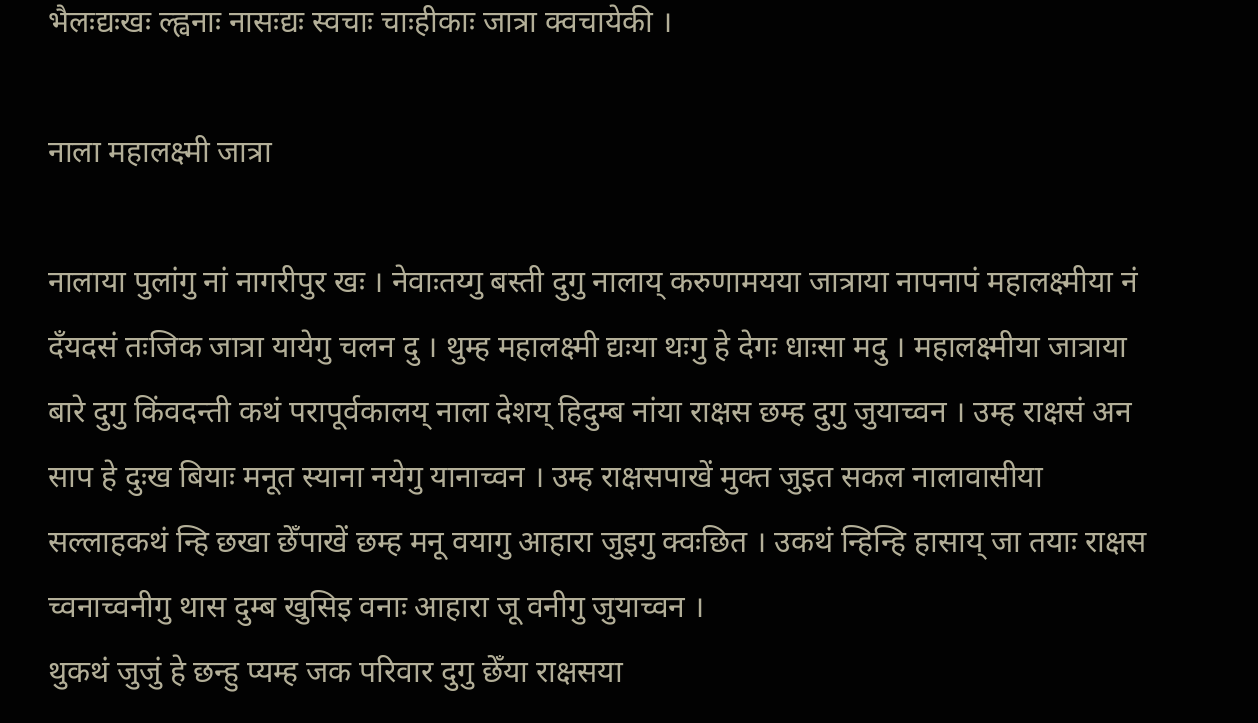भैलःद्यःखः ल्ह्वनाः नासःद्यः स्वचाः चाःहीकाः जात्रा क्वचायेकी ।

नाला महालक्ष्मी जात्रा

नालाया पुलांगु नां नागरीपुर खः । नेवाःतय्गु बस्ती दुगु नालाय् करुणामयया जात्राया नापनापं महालक्ष्मीया नं दँयदसं तःजिक जात्रा यायेगु चलन दु । थुम्ह महालक्ष्मी द्यःया थःगु हे देगः धाःसा मदु । महालक्ष्मीया जात्राया बारे दुगु किंवदन्ती कथं परापूर्वकालय् नाला देशय् हिदुम्ब नांया राक्षस छम्ह दुगु जुयाच्वन । उम्ह राक्षसं अन साप हे दुःख बियाः मनूत स्याना नयेगु यानाच्वन । उम्ह राक्षसपाखें मुक्त जुइत सकल नालावासीया सल्लाहकथं न्हि छखा छेँपाखें छम्ह मनू वयागु आहारा जुइगु क्वःछित । उकथं न्हिन्हि हासाय् जा तयाः राक्षस च्वनाच्वनीगु थास दुम्ब खुसिइ वनाः आहारा जू वनीगु जुयाच्वन ।
थुकथं जुजुं हे छन्हु प्यम्ह जक परिवार दुगु छेँया राक्षसया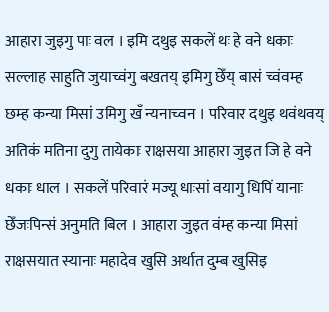आहारा जुइगु पाः वल । इमि दथुइ सकलें थः हे वने धकाः सल्लाह साहुति जुयाच्वंगु बखतय् इमिगु छेँय् बासं च्वंवम्ह छम्ह कन्या मिसां उमिगु खँ न्यनाच्वन । परिवार दथुइ थवंथवय् अतिकं मतिना दुगु तायेकाः राक्षसया आहारा जुइत जि हे वने धकाः धाल । सकलें परिवारं मज्यू धाःसां वयागु धिपिं यानाः छेँजःपिन्सं अनुमति बिल । आहारा जुइत वंम्ह कन्या मिसां राक्षसयात स्यानाः महादेव खुसि अर्थात दुम्ब खुसिइ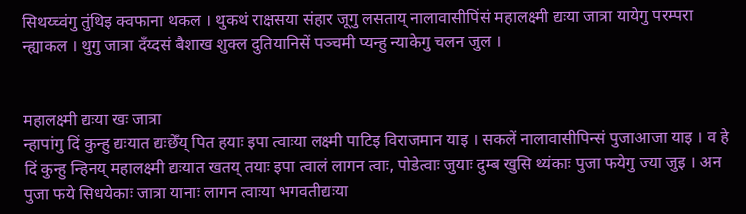सिथय्च्वंगु तुंथिइ क्वफाना थकल । थुकथं राक्षसया संहार जूगु लसताय् नालावासीपिंसं महालक्ष्मी द्यःया जात्रा यायेगु परम्परा न्ह्याकल । थुगु जात्रा दँय्दसं बैशाख शुक्ल दुतियानिसें पञ्चमी प्यन्हु न्याकेगु चलन जुल ।


महालक्ष्मी द्यःया खः जात्रा
न्हापांगु दिं कुन्हु द्यःयात द्यःछेँय् पित हयाः इपा त्वाःया लक्ष्मी पाटिइ विराजमान याइ । सकलें नालावासीपिन्सं पुजाआजा याइ । व हे दिं कुन्हु न्हिनय् महालक्ष्मी द्यःयात खतय् तयाः इपा त्वालं लागन त्वाः, पोडेत्वाः जुयाः दुम्ब खुसि थ्यंकाः पुजा फयेगु ज्या जुइ । अन पुजा फये सिधयेकाः जात्रा यानाः लागन त्वाःया भगवतीद्यःया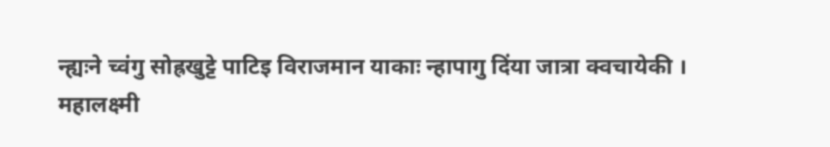न्ह्यःने च्वंगु सोह्रखुट्टे पाटिइ विराजमान याकाः न्हापागु दिंया जात्रा क्वचायेकी ।
महालक्ष्मी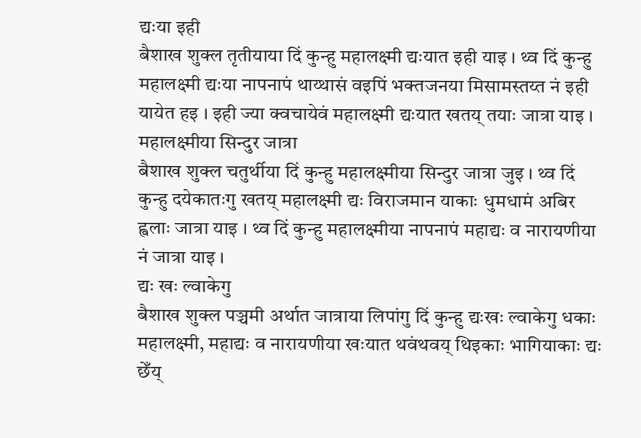द्यःया इही
बैशाख शुक्ल तृतीयाया दिं कुन्हु महालक्ष्मी द्यःयात इही याइ । थ्व दिं कुन्हु महालक्ष्मी द्यःया नापनापं थाय्थासं वइपिं भक्तजनया मिसामस्तय्त नं इही यायेत हइ । इही ज्या क्वचायेवं महालक्ष्मी द्यःयात खतय् तयाः जात्रा याइ ।
महालक्ष्मीया सिन्दुर जात्रा
बैशाख शुक्ल चतुर्थीया दिं कुन्हु महालक्ष्मीया सिन्दुर जात्रा जुइ । थ्व दिं कुन्हु दयेकातःगु खतय् महालक्ष्मी द्यः विराजमान याकाः धुमधामं अबिर ह्वलाः जात्रा याइ । थ्व दिं कुन्हु महालक्ष्मीया नापनापं महाद्यः व नारायणीया नं जात्रा याइ ।
द्यः खः ल्वाकेगु
बैशाख शुक्ल पञ्चमी अर्थात जात्राया लिपांगु दिं कुन्हु द्यःखः ल्वाकेगु धकाः महालक्ष्मी, महाद्यः व नारायणीया खःयात थवंथवय् थिइकाः भागियाकाः द्यः छेँय्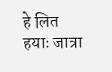हे लित हयाः जात्रा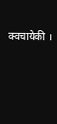क्वचायेकी ।